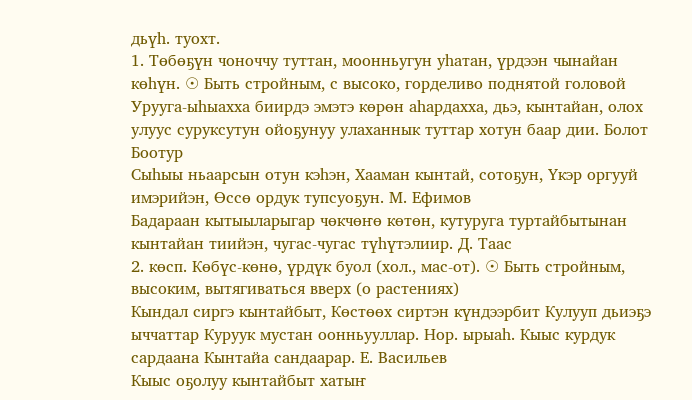дьүһ. туохт.
1. Төбөҕүн чоноччу туттан, моонньугун уһатан, үрдээн чынайан көһүн. ☉ Быть стройным, с высоко, горделиво поднятой головой
Урууга-ыһыахха биирдэ эмэтэ көрөн аһардахха, дьэ, кынтайан, олох улуус суруксутун ойоҕунуу улаханнык туттар хотун баар дии. Болот Боотур
Сыһыы ньаарсын отун кэһэн, Хааман кынтай, сотоҕун, Үкэр оргууй имэрийэн, Өссө ордук тупсуоҕун. М. Ефимов
Бадараан кытыыларыгар чөкчөҥө көтөн, кутуруга туртайбытынан кынтайан тиийэн, чугас-чугас түһүтэлиир. Д. Таас
2. көсп. Көбүс-көнө, үрдүк буол (хол., мас-от). ☉ Быть стройным, высоким, вытягиваться вверх (о растениях)
Кындал сиргэ кынтайбыт, Көстөөх сиртэн күндээрбит Кулууп дьиэҕэ ыччаттар Куруук мустан оонньууллар. Нор. ырыаһ. Кыыс курдук сардаана Кынтайа сандаарар. Е. Васильев
Кыыс оҕолуу кынтайбыт хатыҥ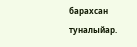барахсан туналыйар.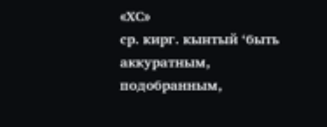«ХС»
ср. кирг. кынтый ‘быть аккуратным, подобранным,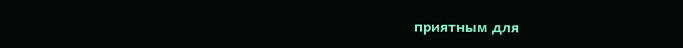приятным для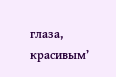глаза, красивым’